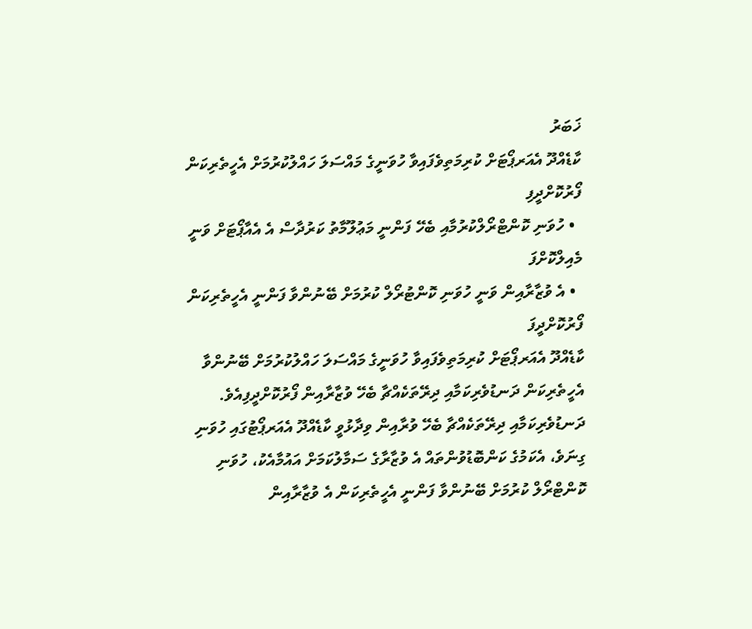ޚަބަރު
ކާޑެއްދޫ އެއަރޕޯޓަށް ކުރިމަތިވެފައިވާ ހުވަނީގެ މައްސަލަ ހައްލުކުރުމަށް އެހީތެރިކަން ފޯރުކޮށްދީފި
  • ހުވަނި ކޮންޓްރޯލްކުރުމާއި ބެހޭ ފަންނީ މަޢުލޫމާތު ކަރުދާސް އެ އެއާޕޯޓަށް ވަނީ މެއިލްކޮށްފަ
  • އެ ވުޒާރާއިން ވަނީ ހުވަނި ކޮންޓުރޯލް ކުރުމަށް ބޭނުންވާ ފަންނީ އެހީތެރިކަން ފޯރުކޮށްދީފަ
ކާޑެއްދޫ އެއަރޕޯޓަށް ކުރިމަތިވެފައިވާ ހުވަނީގެ މައްސަލަ ހައްލުކުރުމަށް ބޭނުންވާ އެހީތެރިކަން ދަނޑުވެރިކަމާއި ދިރޭތަކެއްޗާ ބެހޭ ވުޒާރާއިން ފޯރުކޮށްދީފިއެވެ.
ދަނޑުވެރިކަމާއި ދިރޭތަކެއްޗާ ބެހޭ ވުރާއިން ވިދާޅުވީ ކާޑެއްދޫ އެއަރޕޯޓުގައި ހުވަނި ގިނަވެ، އެކަމުގެ ކަންބޮޑުވުންތައް އެ ވުޒާރާގެ ސަމާލުކަމަށް އައުމާއެކު، ހުވަނި ކޮންޓްރޯލް ކުރުމަށް ބޭނުންވާ ފަންނީ އެހީތެރިކަން އެ ވުޒާރާއިން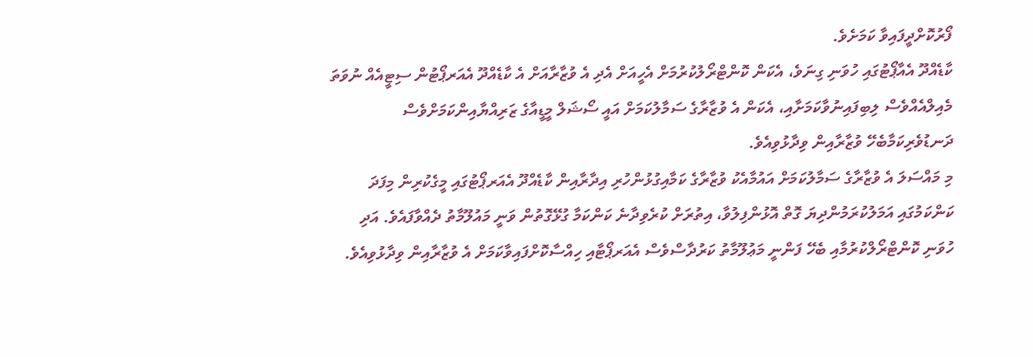ފޯރުކޮށްދީފައިވާ ކަމަށެވެ.
ކާޑެއްދޫ އެއާޕޯޓުގައި ހުވަނި ގިނަވެ، އެކަން ކޮންޓްރޯލުކުރުމަށް އެހީއަށް އެދި އެ ވުޒާރާއަށް އެ ކާޑެއްދޫ އެއަރޕޯޓުން ސިޓީއެއް ނުވަތަ މެއިލްއެއްވެސް ލިބިފައިނުވާކަމަށާއި، އެކަން އެ ވުޒާރާގެ ސަމާލުކަމަށް އައީ ސޯޝަލް މީޑީއާގެ ޒަރިއްޔާއިންކަމަށްވެސް ދަނޑުވެރިކަމާބެހޭ ވުޒާރާއިން ވިދާޅުވިއެވެ.
މި މައްސަލަ އެ ވުޒާރާގެ ސަމާލުކަމަށް އައުމާއެކު ވުޒާރާގެ ކަމާއިގުޅުންހުރި އިދާރާއިން ކާޑެއްދޫ އެއަރޕޯޓުގައި މީގެކުރިން މިފަދަ ކަންކަމުގައި އަމަލުކުރަމުންދިޔަ ގޮތް އޮޅުންފިލުވާ، އިތުރަށް ކުރެވިދާނެ ކަންކަމާ ގުޅޭގޮތުން ވަނީ މައުލޫމާތު ދެއްވާފައެވެ. އަދި ހުވަނި ކޮންޓްރޯލްކުރުމާއި ބެހޭ ފަންނީ މަޢުލޫމާތު ކަރުދާސްވެސް އެއަރޕޯޓާއި ހިއްސާކޮށްފައިވާކަމަށް އެ ވުޒާރާއިން ވިދާޅުވިއެވެ.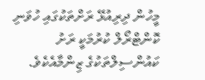މީހުން ދިރިއުޅޭ ރަށްތަކުގައި ހުވަނި ކޮންޓްރޯލް ކުރުމަކީ ރަށު ކައުންސިލްތަކުގެ ޒިންމާއެކެވެ.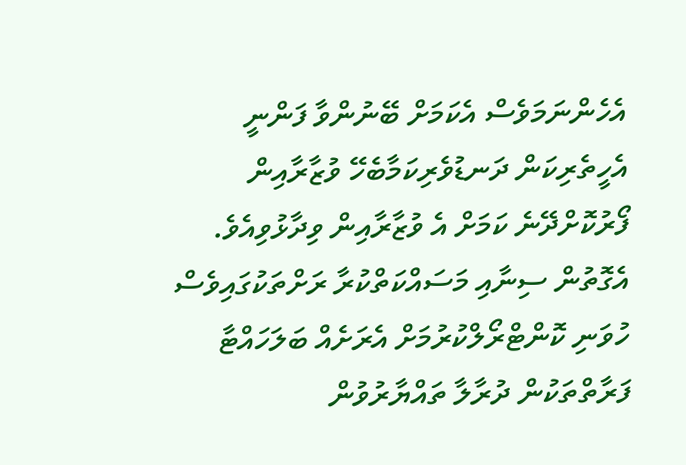އެހެންނަމަވެސް އެކަމަށް ބޭނުންވާ ފަންނީ އެހީތެރިކަން ދަނޑުވެރިކަމާބެހޭ ވުޒާރާއިން ފޯރުކޮށްދޭނެ ކަމަށް އެ ވުޒާރާއިން ވިދާޅުވިއެވެ. އެގޮތުން ސިނާއި މަސައްކަތްކުރާ ރަށްތަކުގައިވެސް ހުވަނި ކޮންޓްރޯލްކުރުމަށް އެރަށެއް ބަލަހައްޓާ ފަރާތްތަކުން ދުރާލާ ތައްޔާރުވުން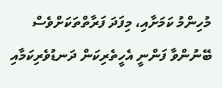މުހިންމު ކަމަށާއި، މިފަދަ ފަރާތްތަކަށްވެސް ބޭނުންވާ ފަންނީ އެހީތެރިކަން ދަނޑުވެރިކަމާއި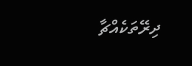ދިރޭތަކެއްޗާ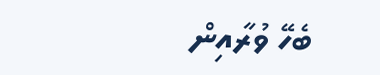ބެހޭ ވުރާއިން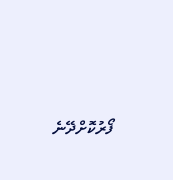ފޯރުކޮށްދޭނެ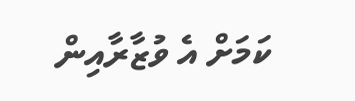ކަމަށް އެ ވުޒާރާއިން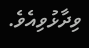ވިދާޅުވިއެވެ.